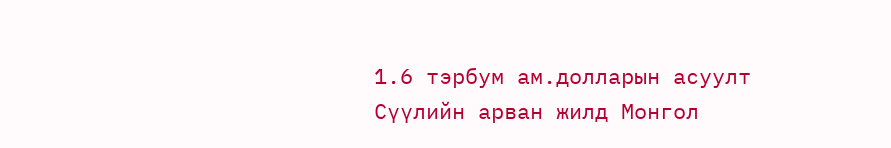1.6 тэрбум ам.долларын асуулт
Сүүлийн арван жилд Монгол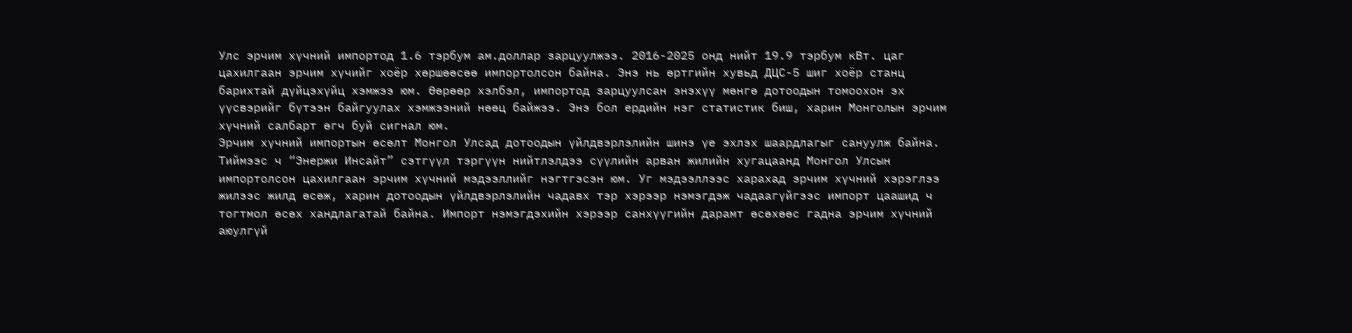Улс эрчим хүчний импортод 1.6 тэрбум ам.доллар зарцуулжээ. 2016-2025 онд нийт 19.9 тэрбум кВт. цаг цахилгаан эрчим хүчийг хоёр хөршөөсөө импортолсон байна. Энэ нь өртгийн хувьд ДЦС-5 шиг хоёр станц барихтай дүйцэхүйц хэмжээ юм. Өөрөөр хэлбэл, импортод зарцуулсан энэхүү мөнгө дотоодын томоохон эх үүсвэрийг бүтээн байгуулах хэмжээний нөөц байжээ. Энэ бол ердийн нэг статистик биш, харин Монголын эрчим хүчний салбарт өгч буй сигнал юм.
Эрчим хүчний импортын өсөлт Монгол Улсад дотоодын үйлдвэрлэлийн шинэ үе эхлэх шаардлагыг сануулж байна. Тиймээс ч “Энержи Инсайт” сэтгүүл тэргүүн нийтлэлдээ сүүлийн арван жилийн хугацаанд Монгол Улсын импортолсон цахилгаан эрчим хүчний мэдээллийг нэгтгэсэн юм. Уг мэдээллээс харахад эрчим хүчний хэрэглээ жилээс жилд өсөж, харин дотоодын үйлдвэрлэлийн чадавх тэр хэрээр нэмэгдэж чадаагүйгээс импорт цаашид ч тогтмол өсөх хандлагатай байна. Импорт нэмэгдэхийн хэрээр санхүүгийн дарамт өсөхөөс гадна эрчим хүчний аюулгүй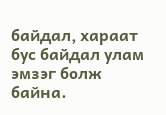байдал, хараат бус байдал улам эмзэг болж байна.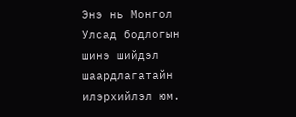Энэ нь Монгол Улсад бодлогын шинэ шийдэл шаардлагатайн илэрхийлэл юм.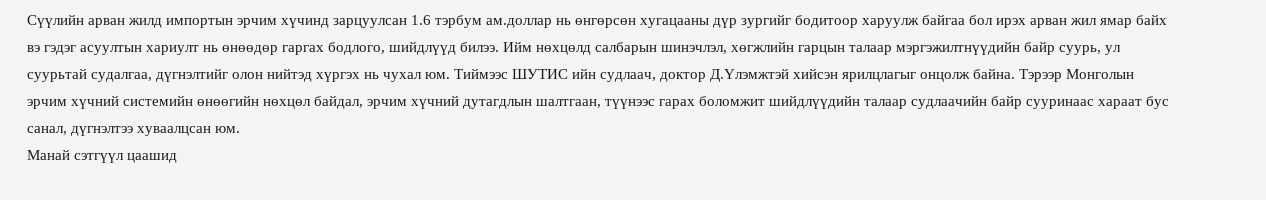Сүүлийн арван жилд импортын эрчим хүчинд зарцуулсан 1.6 тэрбум ам.доллар нь өнгөрсөн хугацааны дүр зургийг бодитоор харуулж байгаа бол ирэх арван жил ямар байх вэ гэдэг асуултын хариулт нь өнөөдөр гаргах бодлого, шийдлүүд билээ. Ийм нөхцөлд салбарын шинэчлэл, хөгжлийн гарцын талаар мэргэжилтнүүдийн байр суурь, ул суурьтай судалгаа, дүгнэлтийг олон нийтэд хүргэх нь чухал юм. Тиймээс ШУТИС ийн судлаач, доктор Д.Үлэмжтэй хийсэн ярилцлагыг онцолж байна. Тэрээр Монголын эрчим хүчний системийн өнөөгийн нөхцөл байдал, эрчим хүчний дутагдлын шалтгаан, түүнээс гарах боломжит шийдлүүдийн талаар судлаачийн байр сууринаас хараат бус санал, дүгнэлтээ хуваалцсан юм.
Манай сэтгүүл цаашид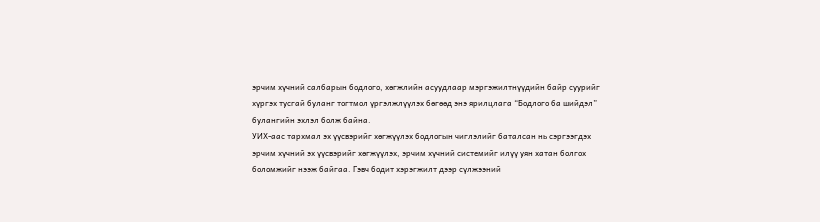эрчим хүчний салбарын бодлого, хөгжлийн асуудлаар мэргэжилтнүүдийн байр суурийг хүргэх тусгай буланг тогтмол үргэлжлүүлэх бөгөөд энэ ярилцлага “Бодлого ба шийдэл” булангийн эхлэл болж байна.
УИХ-аас тархмал эх үүсвэрийг хөгжүүлэх бодлогын чиглэлийг баталсан нь сэргээгдэх эрчим хүчний эх үүсвэрийг хөгжүүлэх, эрчим хүчний системийг илүү уян хатан болгох боломжийг нээж байгаа. Гэвч бодит хэрэгжилт дээр сүлжээний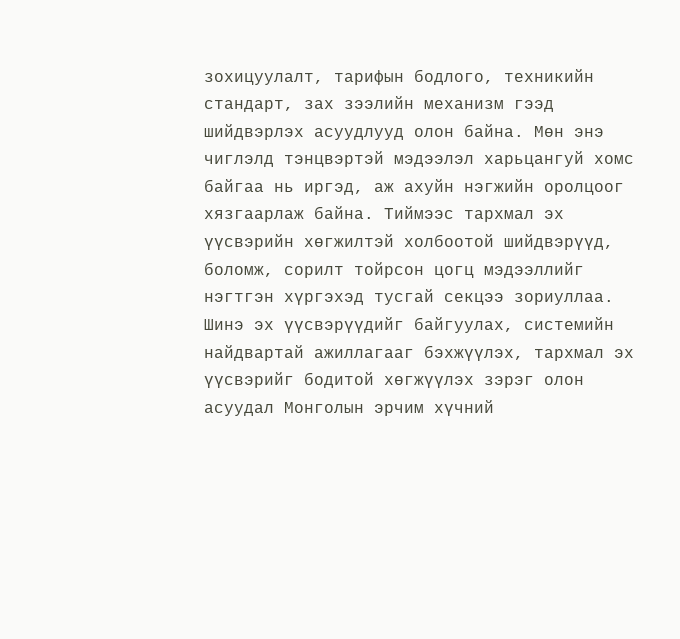зохицуулалт, тарифын бодлого, техникийн стандарт, зах зээлийн механизм гээд шийдвэрлэх асуудлууд олон байна. Мөн энэ чиглэлд тэнцвэртэй мэдээлэл харьцангуй хомс байгаа нь иргэд, аж ахуйн нэгжийн оролцоог хязгаарлаж байна. Тиймээс тархмал эх үүсвэрийн хөгжилтэй холбоотой шийдвэрүүд, боломж, сорилт тойрсон цогц мэдээллийг нэгтгэн хүргэхэд тусгай секцээ зориуллаа.
Шинэ эх үүсвэрүүдийг байгуулах, системийн найдвартай ажиллагааг бэхжүүлэх, тархмал эх үүсвэрийг бодитой хөгжүүлэх зэрэг олон асуудал Монголын эрчим хүчний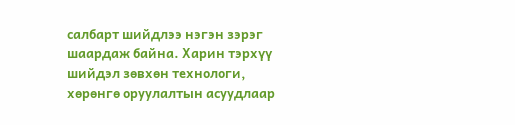салбарт шийдлээ нэгэн зэрэг шаардаж байна. Харин тэрхүү шийдэл зөвхөн технологи, хөрөнгө оруулалтын асуудлаар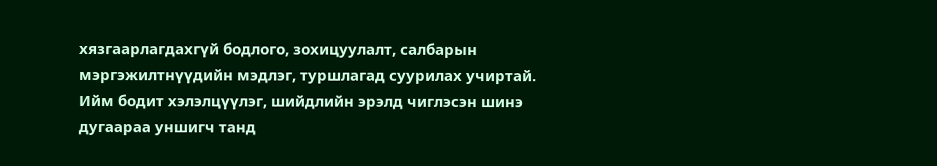хязгаарлагдахгүй бодлого, зохицуулалт, салбарын мэргэжилтнүүдийн мэдлэг, туршлагад суурилах учиртай. Ийм бодит хэлэлцүүлэг, шийдлийн эрэлд чиглэсэн шинэ дугаараа уншигч танд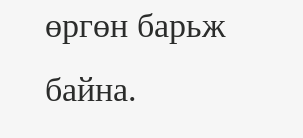өргөн барьж байна.